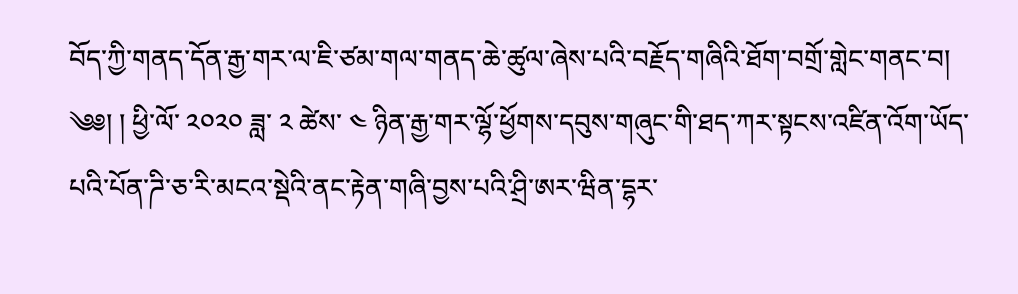བོད་ཀྱི་གནད་དོན་རྒྱ་གར་ལ་ཇི་ཙམ་གལ་གནད་ཆེ་ཚུལ་ཞེས་པའི་བརྗོད་གཞིའི་ཐོག་བགྲོ་གླེང་གནང་བ།
༄༅། ། ཕྱི་ལོ་ ༢༠༢༠ ཟླ་ ༢ ཚེས་ ༤ ཉིན་རྒྱ་གར་ལྷོ་ཕྱོགས་དབུས་གཞུང་གི་ཐད་ཀར་སྟངས་འཛིན་འོག་ཡོད་པའི་པོན་ཌི་ཅ་རི་མངའ་སྡེའི་ནང་རྟེན་གཞི་བྱས་པའི་ཤྲི་ཨར་ཝིན་དྷར་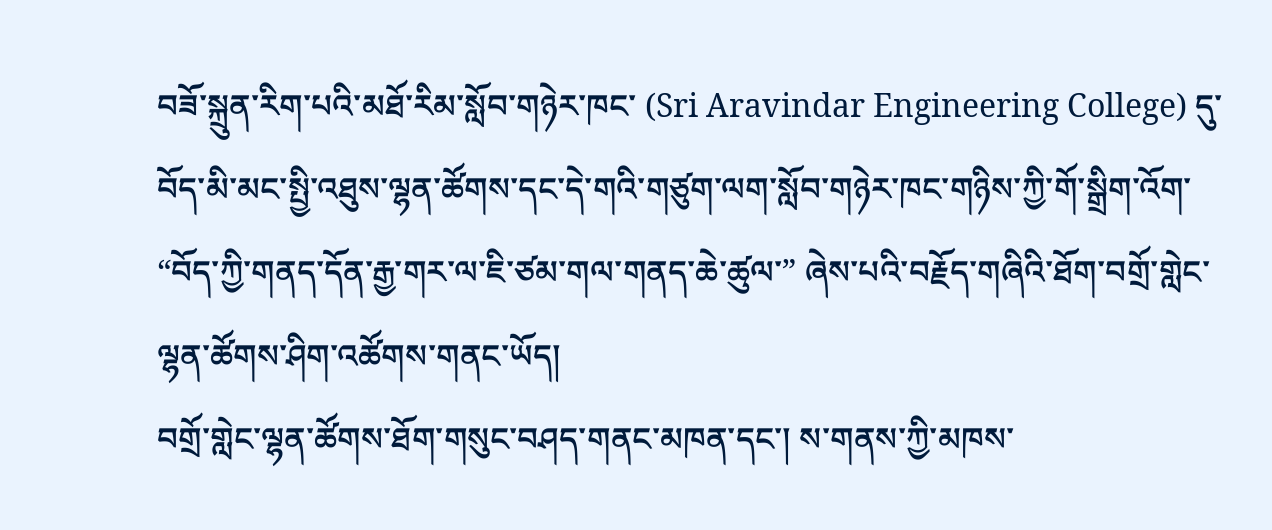བཟོ་སྐྲུན་རིག་པའི་མཐོ་རིམ་སློབ་གཉེར་ཁང་ (Sri Aravindar Engineering College) དུ་བོད་མི་མང་སྤྱི་འཐུས་ལྷན་ཚོགས་དང་དེ་གའི་གཙུག་ལག་སློབ་གཉེར་ཁང་གཉིས་ཀྱི་གོ་སྒྲིག་འོག་ “བོད་ཀྱི་གནད་དོན་རྒྱ་གར་ལ་ཇི་ཙམ་གལ་གནད་ཆེ་ཚུལ་” ཞེས་པའི་བརྗོད་གཞིའི་ཐོག་བགྲོ་གླེང་ལྷན་ཚོགས་ཤིག་འཚོགས་གནང་ཡོད།
བགྲོ་གླེང་ལྷན་ཚོགས་ཐོག་གསུང་བཤད་གནང་མཁན་དང་། ས་གནས་ཀྱི་མཁས་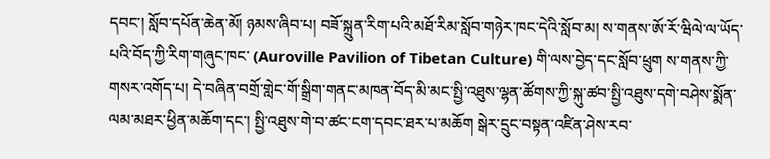དབང་། སློབ་དཔོན་ཆེན་མོ། ཉམས་ཞིབ་པ། བཟོ་སྐྲུན་རིག་པའི་མཐོ་རིམ་སློབ་གཉེར་ཁང་དེའི་སློབ་མ། ས་གནས་ཨོ་རོ་ཝིལེ་ལ་ཡོད་པའི་བོད་ཀྱི་རིག་གཞུང་ཁང་ (Auroville Pavilion of Tibetan Culture) གི་ལས་བྱེད་དང་སློབ་ཕྲུག ས་གནས་ཀྱི་གསར་འགོད་པ། དེ་བཞིན་བགྲོ་གླེང་གོ་སྒྲིག་གནང་མཁན་བོད་མི་མང་སྤྱི་འཐུས་ལྷན་ཚོགས་ཀྱི་སྐུ་ཚབ་སྤྱི་འཐུས་དགེ་བཤེས་སྨོན་ལམ་མཐར་ཕྱིན་མཆོག་དང་། སྤྱི་འཐུས་གེ་བ་ཚང་ངག་དབང་ཐར་པ་མཆོག སྒེར་དྲུང་བསྟན་འཛིན་ཤེས་རབ་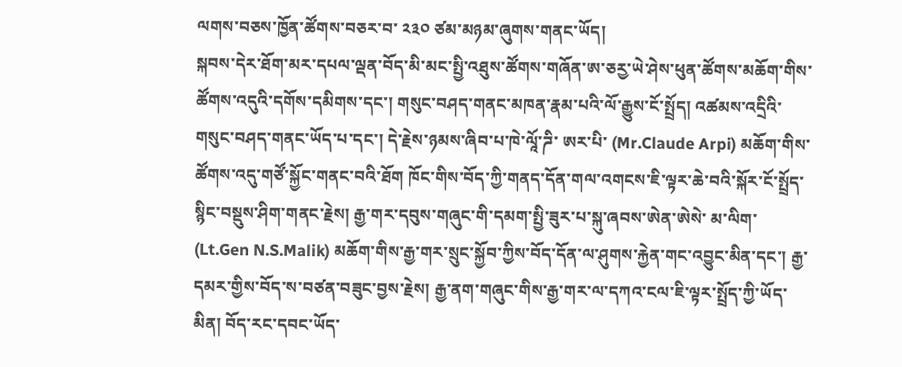ལགས་བཅས་ཁྱོན་ཚོགས་བཅར་བ་ ༢༣༠ ཙམ་མཉམ་ཞུགས་གནང་ཡོད།
སྐབས་དེར་ཐོག་མར་དཔལ་ལྡན་བོད་མི་མང་སྤྱི་འཐུས་ཚོགས་གཞོན་ཨ་ཅརྱ་ཡེ་ཤེས་ཕུན་ཚོགས་མཆོག་གིས་ཚོགས་འདུའི་དགོས་དམིགས་དང་། གསུང་བཤད་གནང་མཁན་རྣམ་པའི་ལོ་རྒྱུས་ངོ་སྤྲོད། འཚམས་འདྲིའི་གསུང་བཤད་གནང་ཡོད་པ་དང་། དེ་རྗེས་ཉམས་ཞིབ་པ་ཁེ་ལཱོ་ཌི་ ཨར་པི་ (Mr.Claude Arpi) མཆོག་གིས་ཚོགས་འདུ་གཙོ་སྐྱོང་གནང་བའི་ཐོག ཁོང་གིས་བོད་ཀྱི་གནད་དོན་གལ་འགངས་ཇི་ལྟར་ཆེ་བའི་སྐོར་ངོ་སྤྲོད་སྙིང་བསྡུས་ཤིག་གནང་རྗེས། རྒྱ་གར་དབུས་གཞུང་གི་དམག་སྤྱི་ཟུར་པ་སྐུ་ཞབས་ཨེན་ཨེསེ་ མ་ལིག་ (Lt.Gen N.S.Malik) མཆོག་གིས་རྒྱ་གར་སྲུང་སྐྱོབ་ཀྱིས་བོད་དོན་ལ་ཤུགས་རྐྱེན་གང་འབྱུང་མིན་དང་། རྒྱ་དམར་གྱིས་བོད་ས་བཙན་བཟུང་བྱས་རྗེས། རྒྱ་ནག་གཞུང་གིས་རྒྱ་གར་ལ་དཀའ་ངལ་ཇི་ལྟར་སྤྲོད་ཀྱི་ཡོད་མིན། བོད་རང་དབང་ཡོད་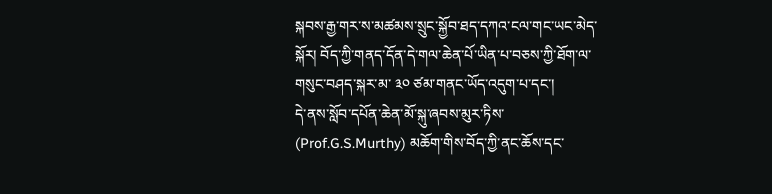སྐབས་རྒྱ་གར་ས་མཚམས་སྲུང་སྐྱོབ་ཐད་དཀའ་ངལ་གང་ཡང་མེད་སྐོར། བོད་ཀྱི་གནད་དོན་དེ་གལ་ཆེན་པོ་ཡིན་པ་བཅས་ཀྱི་ཐོག་ལ་གསུང་བཤད་སྐར་མ་ ༣༠ ཙམ་གནང་ཡོད་འདུག་པ་དང་།
དེ་ནས་སློབ་དཔོན་ཆེན་མོ་སྐུ་ཞབས་མུར་ཏིས་ (Prof.G.S.Murthy) མཆོག་གིས་བོད་ཀྱི་ནང་ཆོས་དང་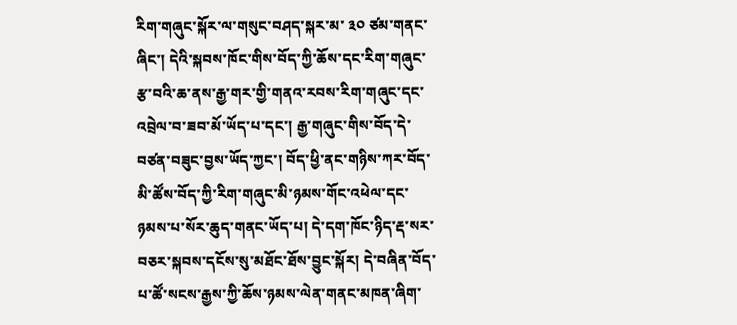རིག་གཞུང་སྐོར་ལ་གསུང་བཤད་སྐར་མ་ ༣༠ ཙམ་གནང་ཞིང་། དེའི་སྐབས་ཁོང་གིས་བོད་ཀྱི་ཆོས་དང་རིག་གཞུང་རྩ་བའི་ཆ་ནས་རྒྱ་གར་གྱི་གནའ་རབས་རིག་གཞུང་དང་འབྲེལ་བ་ཟབ་མོ་ཡོད་པ་དང་། རྒྱ་གཞུང་གིས་བོད་དེ་བཙན་བཟུང་བྱས་ཡོད་ཀྱང་། བོད་ཕྱི་ནང་གཉིས་ཀར་བོད་མི་ཚོས་བོད་ཀྱི་རིག་གཞུང་མི་ཉམས་གོང་འཕེལ་དང་ཉམས་པ་སོར་ཆུད་གནང་ཡོད་པ། དེ་དག་ཁོང་ཉིད་རྡ་སར་བཅར་སྐབས་དངོས་སུ་མཐོང་ཐོས་བྱུང་སྐོར། དེ་བཞིན་བོད་པ་ཚོ་སངས་རྒྱས་ཀྱི་ཆོས་ཉམས་ལེན་གནང་མཁན་ཞིག་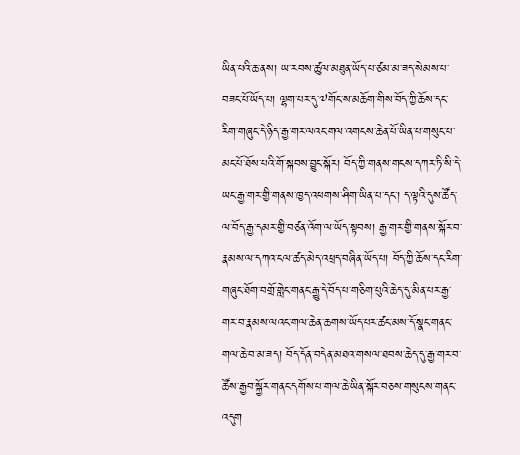ཡིན་པའི་ཆ་ནས། ཡ་རབས་ཚུལ་མཐུན་ཡོད་པ་ཙམ་མ་ཟད་སེམས་པ་བཟང་པོ་ཡོད་པ། ལྷག་པར་དུ་༧གོང་ས་མཆོག་གིས་བོད་ཀྱི་ཆོས་དང་རིག་གཞུང་དེ་ཉིད་རྒྱ་གར་ལའང་གལ་འགངས་ཆེན་པོ་ཡིན་པ་གསུང་པ་མང་པོ་ཐོས་པའི་གོ་སྐབས་བྱུང་སྐོར། བོད་ཀྱི་གནས་གངས་དཀར་ཏི་སི་དེ་ཡང་རྒྱ་གར་གྱི་གནས་ཁྱད་འཕགས་ཤིག་ཡིན་པ་དང་། ད་ལྟའི་དུས་ཚོད་ལ་བོད་རྒྱ་དམར་གྱི་བཙན་འོག་ལ་ཡོད་སྟབས། རྒྱ་གར་གྱི་གནས་སྐོར་བ་རྣམས་ལ་དཀའ་ངལ་ཚད་མེད་འཕྲད་བཞིན་ཡོད་པ། བོད་ཀྱི་ཆོས་དང་རིག་གཞུང་ཐོག་བགྲོ་གླེང་གནང་རྒྱུ་དེ་བོད་པ་གཅིག་པུའི་ཆེད་དུ་མིན་པར་རྒྱ་གར་བ་རྣམས་ལའང་གལ་ཆེན་ཆགས་ཡོད་པར་ཚང་མས་དོ་སྣང་གནང་གལ་ཆེ་བ་མ་ཟད། བོད་དོན་བདེན་མཐའ་གསལ་ཐབས་ཆེད་དུ་རྒྱ་གར་བ་ཚོས་རྒྱབ་སྐྱོར་གནང་དགོས་པ་གལ་ཆེ་ཡིན་སྐོར་བཅས་གསུངས་གནང་འདུག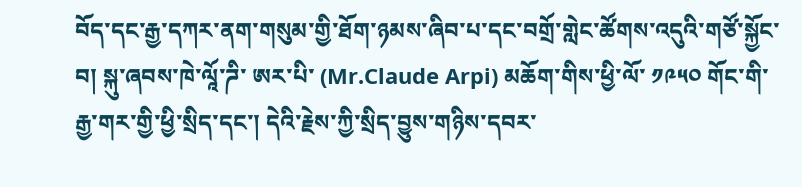བོད་དང་རྒྱ་དཀར་ནག་གསུམ་གྱི་ཐོག་ཉམས་ཞིབ་པ་དང་བགྲོ་གླེང་ཚོགས་འདུའི་གཙོ་སྐྱོང་བ། སྐུ་ཞབས་ཁེ་ལཱོ་ཌི་ ཨར་པི་ (Mr.Claude Arpi) མཆོག་གིས་ཕྱི་ལོ་ ༡༩༥༠ གོང་གི་རྒྱ་གར་གྱི་ཕྱི་སྲིད་དང་། དེའི་རྗེས་ཀྱི་སྲིད་བྱུས་གཉིས་དབར་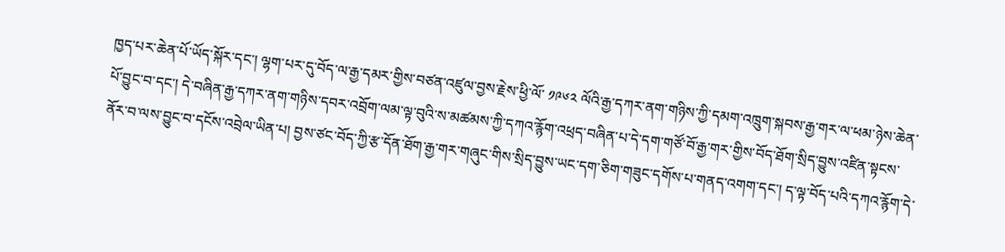ཁྱད་པར་ཆེན་པོ་ཡོད་སྐོར་དང་། ལྷག་པར་དུ་བོད་ལ་རྒྱ་དམར་གྱིས་བཙན་འཛུལ་བྱས་རྗེས་ཕྱི་ལོ་ ༡༩༦༢ ལོའི་རྒྱ་དཀར་ནག་གཉིས་ཀྱི་དམག་འཁྲུག་སྐབས་རྒྱ་གར་ལ་ཕམ་ཉེས་ཆེན་པོ་བྱུང་བ་དང་། དེ་བཞིན་རྒྱ་དཀར་ནག་གཉིས་དབར་འབྲོག་ལམ་ལྟ་བུའི་ས་མཚམས་ཀྱི་དཀའ་རྙོག་འཕྲད་བཞིན་པ་དེ་དག་གཙོ་བོ་རྒྱ་གར་གྱིས་བོད་ཐོག་སྲིད་བྱུས་འཛིན་སྟངས་ནོར་བ་ལས་བྱུང་བ་དངོས་འབྲེལ་ཡིན་པ། བྱས་ཙང་བོད་ཀྱི་རྩ་དོན་ཐོག་རྒྱ་གར་གཞུང་གིས་སྲིད་བྱུས་ཡང་དག་ཅིག་གཟུང་དགོས་པ་གནད་འགག་དང་། ད་ལྟ་བོད་པའི་དཀའ་རྙོག་དེ་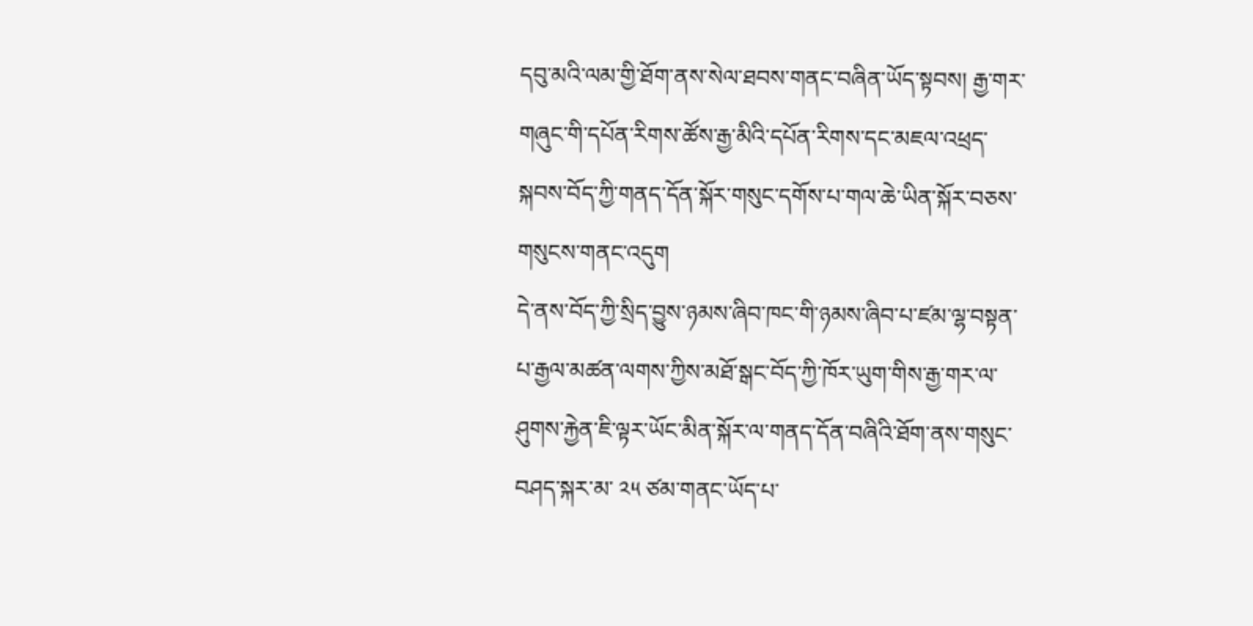དབུ་མའི་ལམ་གྱི་ཐོག་ནས་སེལ་ཐབས་གནང་བཞིན་ཡོད་སྟབས། རྒྱ་གར་གཞུང་གི་དཔོན་རིགས་ཚོས་རྒྱ་མིའི་དཔོན་རིགས་དང་མཇལ་འཕྲད་སྐབས་བོད་ཀྱི་གནད་དོན་སྐོར་གསུང་དགོས་པ་གལ་ཆེ་ཡིན་སྐོར་བཅས་གསུངས་གནང་འདུག
དེ་ནས་བོད་ཀྱི་སྲིད་བྱུས་ཉམས་ཞིབ་ཁང་གི་ཉམས་ཞིབ་པ་ཛམ་ལྷ་བསྟན་པ་རྒྱལ་མཚན་ལགས་ཀྱིས་མཐོ་སྒང་བོད་ཀྱི་ཁོར་ཡུག་གིས་རྒྱ་གར་ལ་ཤུགས་རྐྱེན་ཇི་ལྟར་ཡོང་མིན་སྐོར་ལ་གནད་དོན་བཞིའི་ཐོག་ནས་གསུང་བཤད་སྐར་མ་ ༢༥ ཙམ་གནང་ཡོད་པ་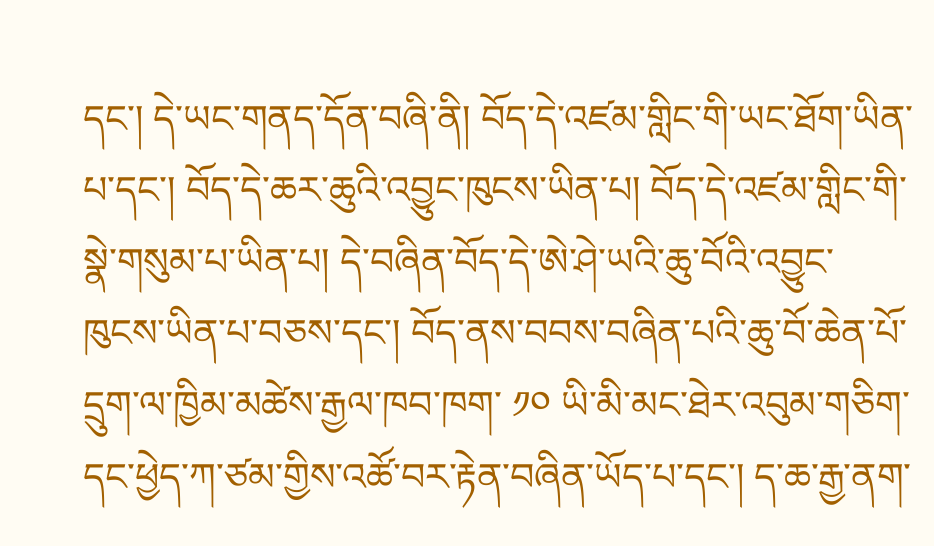དང་། དེ་ཡང་གནད་དོན་བཞི་ནི། བོད་དེ་འཛམ་གླིང་གི་ཡང་ཐོག་ཡིན་པ་དང་། བོད་དེ་ཆར་ཆུའི་འབྱུང་ཁུངས་ཡིན་པ། བོད་དེ་འཛམ་གླིང་གི་སྣེ་གསུམ་པ་ཡིན་པ། དེ་བཞིན་བོད་དེ་ཨེ་ཤེ་ཡའི་ཆུ་བོའི་འབྱུང་ཁུངས་ཡིན་པ་བཅས་དང་། བོད་ནས་བབས་བཞིན་པའི་ཆུ་བོ་ཆེན་པོ་དྲུག་ལ་ཁྱིམ་མཚེས་རྒྱལ་ཁབ་ཁག་ ༡༠ ཡི་མི་མང་ཐེར་འབུམ་གཅིག་དང་ཕྱེད་ཀ་ཙམ་གྱིས་འཚོ་བར་རྟེན་བཞིན་ཡོད་པ་དང་། ད་ཆ་རྒྱ་ནག་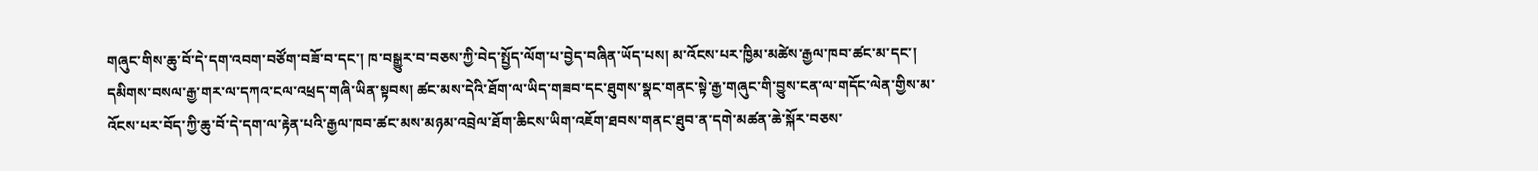གཞུང་གིས་ཆུ་བོ་དེ་དག་འབག་བཙོག་བཟོ་བ་དང་། ཁ་བསྒྱུར་བ་བཅས་ཀྱི་བེད་སྤྱོད་ལོག་པ་བྱེད་བཞིན་ཡོད་པས། མ་འོངས་པར་ཁྱིམ་མཚེས་རྒྱལ་ཁབ་ཚང་མ་དང་། དམིགས་བསལ་རྒྱ་གར་ལ་དཀའ་ངལ་འཕྲད་གཞི་ཡིན་སྟབས། ཚང་མས་དེའི་ཐོག་ལ་ཡིད་གཟབ་དང་ཐུགས་སྣང་གནང་སྟེ་རྒྱ་གཞུང་གི་བྱུས་ངན་ལ་གདོང་ལེན་གྱིས་མ་འོངས་པར་བོད་ཀྱི་ཆུ་བོ་དེ་དག་ལ་རྟེན་པའི་རྒྱལ་ཁབ་ཚང་མས་མཉམ་འབྲེལ་ཐོག་ཆིངས་ཡིག་འཇོག་ཐབས་གནང་ཐུབ་ན་དགེ་མཚན་ཆེ་སྐོར་བཅས་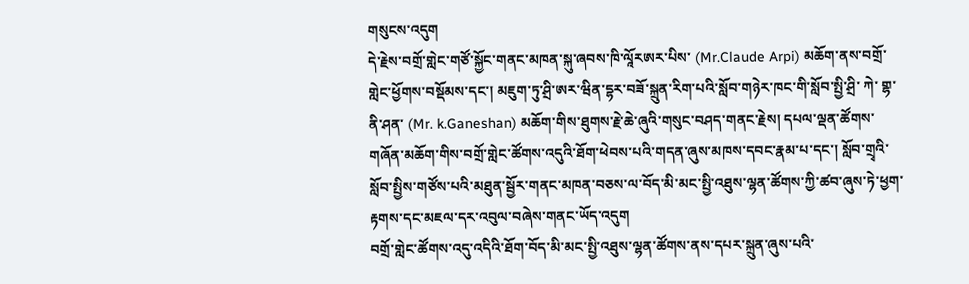གསུངས་འདུག
དེ་རྗེས་བགྲོ་གླེང་གཙོ་སྐྱོང་གནང་མཁན་སྐུ་ཞབས་ཁི་ལཱོརཨར་པིས་ (Mr.Claude Arpi) མཆོག་ནས་བགྲོ་གླེང་ཕྱོགས་བསྡོམས་དང་། མཇུག་ཏུ་ཤྲི་ཨར་ཝིན་དྷར་བཟོ་སྐྲུན་རིག་པའི་སློབ་གཉེར་ཁང་གི་སློབ་སྤྱི་ཤྲི་ ཀེ་ གྷ་ནི་ཤན་ (Mr. k.Ganeshan) མཆོག་གིས་ཐུགས་རྗེ་ཆེ་ཞུའི་གསུང་བཤད་གནང་རྗེས། དཔལ་ལྡན་ཚོགས་གཞོན་མཆོག་གིས་བགྲོ་གླེང་ཚོགས་འདུའི་ཐོག་ཕེབས་པའི་གདན་ཞུས་མཁས་དབང་རྣམ་པ་དང་། སློབ་གྲྭའི་སློབ་སྤྱིས་གཙོས་པའི་མཐུན་སྦྱོར་གནང་མཁན་བཅས་ལ་བོད་མི་མང་སྤྱི་འཐུས་ལྷན་ཚོགས་ཀྱི་ཚབ་ཞུས་ཏེ་ཕྱག་རྟགས་དང་མཇལ་དར་འབུལ་བཞེས་གནང་ཡོད་འདུག
བགྲོ་གླེང་ཚོགས་འདུ་འདིའི་ཐོག་བོད་མི་མང་སྤྱི་འཐུས་ལྷན་ཚོགས་ནས་དཔར་སྐྲུན་ཞུས་པའི་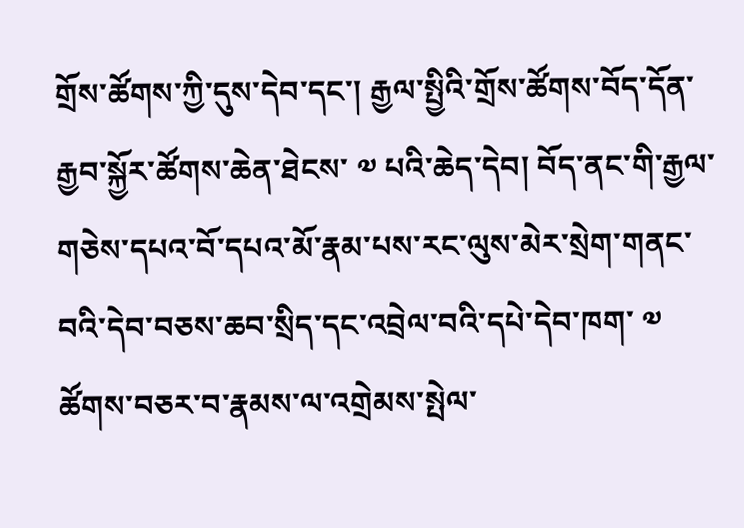གྲོས་ཚོགས་ཀྱི་དུས་དེབ་དང་། རྒྱལ་སྤྱིའི་གྲོས་ཚོགས་བོད་དོན་རྒྱབ་སྐྱོར་ཚོགས་ཆེན་ཐེངས་ ༧ པའི་ཆེད་དེབ། བོད་ནང་གི་རྒྱལ་གཅེས་དཔའ་བོ་དཔའ་མོ་རྣམ་པས་རང་ལུས་མེར་སྲེག་གནང་བའི་དེབ་བཅས་ཆབ་སྲིད་དང་འབྲེལ་བའི་དཔེ་དེབ་ཁག་ ༧ ཚོགས་བཅར་བ་རྣམས་ལ་འགྲེམས་སྤེལ་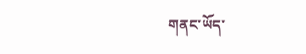གནང་ཡོད་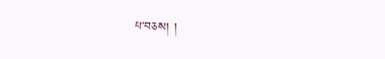པ་བཅས། །